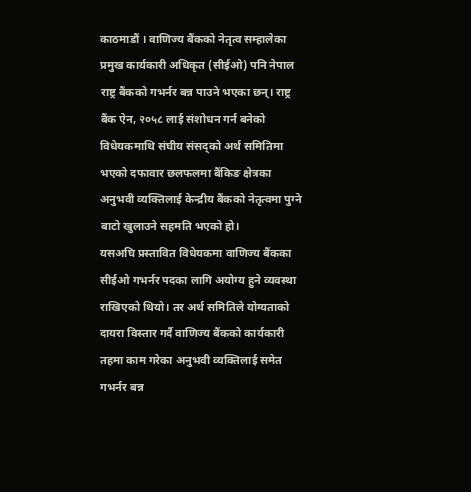काठमाडौं । वाणिज्य बैंकको नेतृत्व सम्हालेका प्रमुख कार्यकारी अधिकृत (सीईओ) पनि नेपाल राष्ट्र बैंकको गभर्नर बन्न पाउने भएका छन्। राष्ट्र बैंक ऐन, २०५८ लाई संशोधन गर्न बनेको विधेयकमाथि संघीय संसद्को अर्थ समितिमा भएको दफावार छलफलमा बैंकिङ क्षेत्रका अनुभवी व्यक्तिलाई केन्द्रीय बैंकको नेतृत्वमा पुग्ने बाटो खुलाउने सहमति भएको हो।
यसअघि प्रस्तावित विधेयकमा वाणिज्य बैंकका सीईओ गभर्नर पदका लागि अयोग्य हुने व्यवस्था राखिएको थियो। तर अर्थ समितिले योग्यताको दायरा विस्तार गर्दै वाणिज्य बैंकको कार्यकारी तहमा काम गरेका अनुभवी व्यक्तिलाई समेत गभर्नर बन्न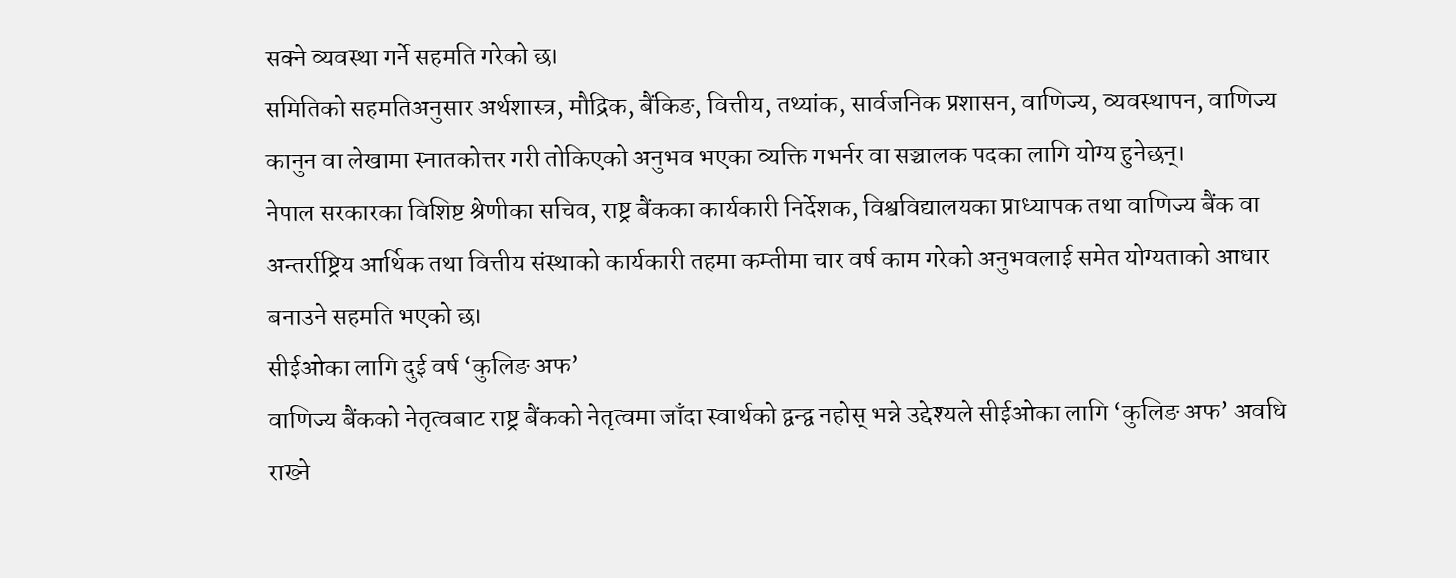सक्ने व्यवस्था गर्ने सहमति गरेको छ।
समितिको सहमतिअनुसार अर्थशास्त्र, मौद्रिक, बैंकिङ, वित्तीय, तथ्यांक, सार्वजनिक प्रशासन, वाणिज्य, व्यवस्थापन, वाणिज्य कानुन वा लेखामा स्नातकोत्तर गरी तोकिएको अनुभव भएका व्यक्ति गभर्नर वा सञ्चालक पदका लागि योग्य हुनेछन्।
नेपाल सरकारका विशिष्ट श्रेणीका सचिव, राष्ट्र बैंकका कार्यकारी निर्देशक, विश्वविद्यालयका प्राध्यापक तथा वाणिज्य बैंक वा अन्तर्राष्ट्रिय आर्थिक तथा वित्तीय संस्थाको कार्यकारी तहमा कम्तीमा चार वर्ष काम गरेको अनुभवलाई समेत योग्यताको आधार बनाउने सहमति भएको छ।
सीईओका लागि दुई वर्ष ‘कुलिङ अफ’
वाणिज्य बैंकको नेतृत्वबाट राष्ट्र बैंकको नेतृत्वमा जाँदा स्वार्थको द्वन्द्व नहोस् भन्ने उद्देश्यले सीईओका लागि ‘कुलिङ अफ’ अवधि राख्ने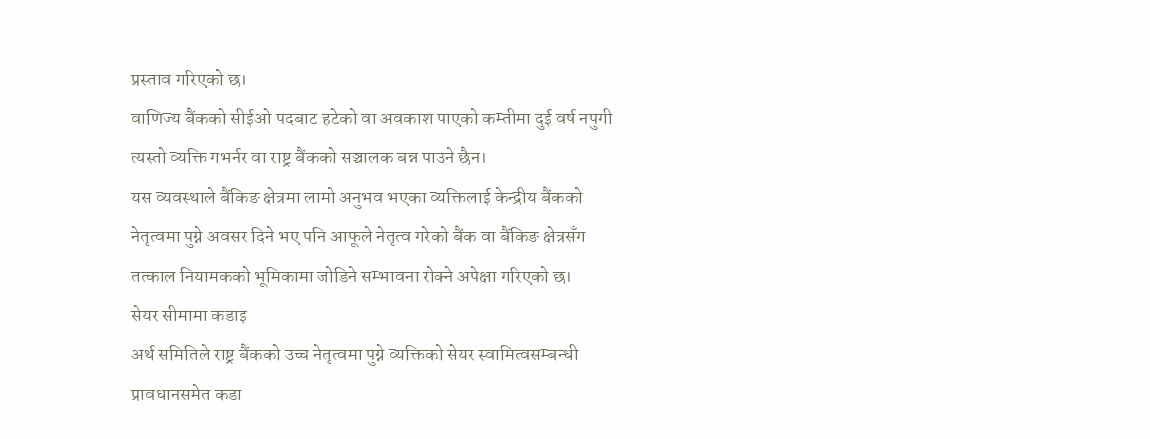प्रस्ताव गरिएको छ।
वाणिज्य बैंकको सीईओ पदबाट हटेको वा अवकाश पाएको कम्तीमा दुई वर्ष नपुगी त्यस्तो व्यक्ति गभर्नर वा राष्ट्र बैंकको सञ्चालक बन्न पाउने छैन।
यस व्यवस्थाले बैंकिङ क्षेत्रमा लामो अनुभव भएका व्यक्तिलाई केन्द्रीय बैंकको नेतृत्वमा पुग्ने अवसर दिने भए पनि आफूले नेतृत्व गरेको बैंक वा बैंकिङ क्षेत्रसँग तत्काल नियामकको भूमिकामा जोडिने सम्भावना रोक्ने अपेक्षा गरिएको छ।
सेयर सीमामा कडाइ
अर्थ समितिले राष्ट्र बैंकको उच्च नेतृत्वमा पुग्ने व्यक्तिको सेयर स्वामित्वसम्बन्धी प्रावधानसमेत कडा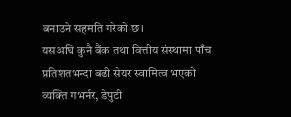बनाउने सहमति गरेको छ।
यसअघि कुनै बैंक तथा वित्तीय संस्थामा पाँच प्रतिशतभन्दा बढी सेयर स्वामित्व भएको व्यक्ति गभर्नर, डेपुटी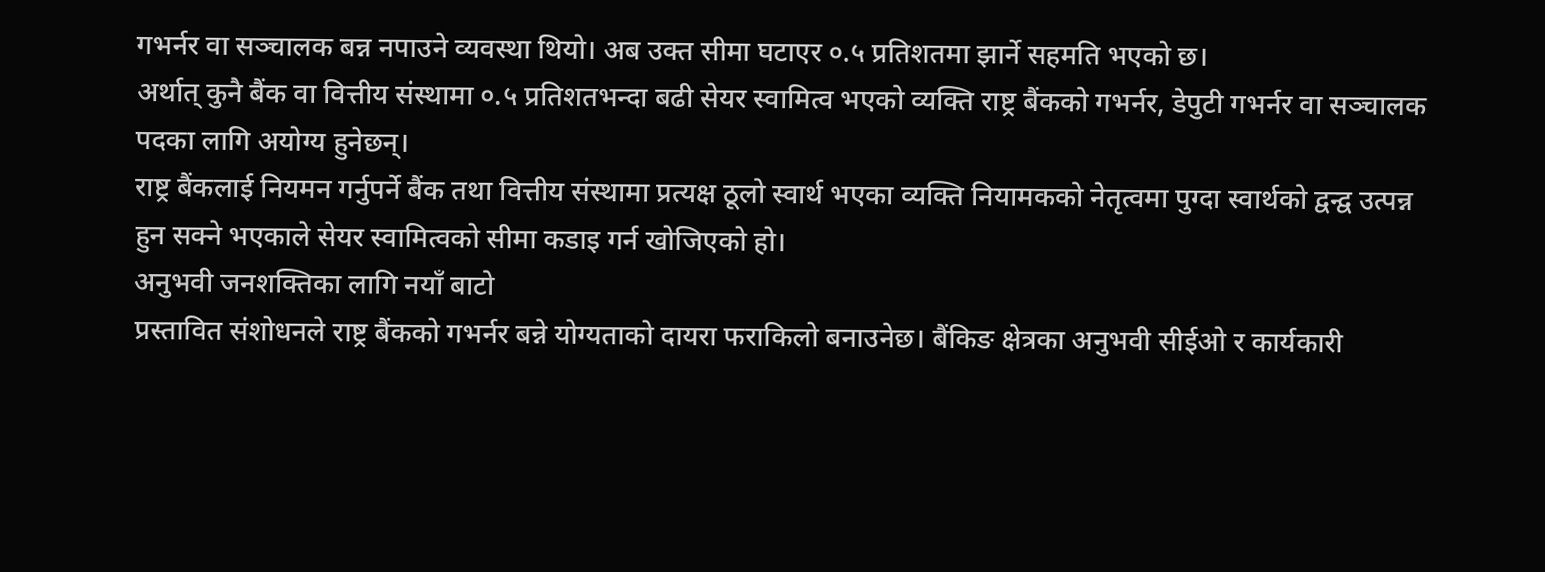गभर्नर वा सञ्चालक बन्न नपाउने व्यवस्था थियो। अब उक्त सीमा घटाएर ०.५ प्रतिशतमा झार्ने सहमति भएको छ।
अर्थात् कुनै बैंक वा वित्तीय संस्थामा ०.५ प्रतिशतभन्दा बढी सेयर स्वामित्व भएको व्यक्ति राष्ट्र बैंकको गभर्नर, डेपुटी गभर्नर वा सञ्चालक पदका लागि अयोग्य हुनेछन्।
राष्ट्र बैंकलाई नियमन गर्नुपर्ने बैंक तथा वित्तीय संस्थामा प्रत्यक्ष ठूलो स्वार्थ भएका व्यक्ति नियामकको नेतृत्वमा पुग्दा स्वार्थको द्वन्द्व उत्पन्न हुन सक्ने भएकाले सेयर स्वामित्वको सीमा कडाइ गर्न खोजिएको हो।
अनुभवी जनशक्तिका लागि नयाँ बाटो
प्रस्तावित संशोधनले राष्ट्र बैंकको गभर्नर बन्ने योग्यताको दायरा फराकिलो बनाउनेछ। बैंकिङ क्षेत्रका अनुभवी सीईओ र कार्यकारी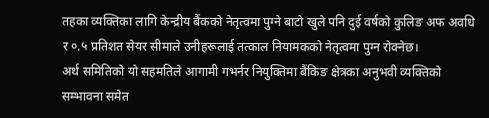तहका व्यक्तिका लागि केन्द्रीय बैंकको नेतृत्वमा पुग्ने बाटो खुले पनि दुई वर्षको कुलिङ अफ अवधि र ०.५ प्रतिशत सेयर सीमाले उनीहरूलाई तत्काल नियामकको नेतृत्वमा पुग्न रोक्नेछ।
अर्थ समितिको यो सहमतिले आगामी गभर्नर नियुक्तिमा बैंकिङ क्षेत्रका अनुभवी व्यक्तिको सम्भावना समेत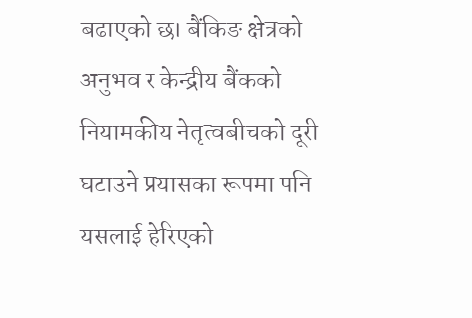बढाएको छ। बैंकिङ क्षेत्रको अनुभव र केन्द्रीय बैंकको नियामकीय नेतृत्वबीचको दूरी घटाउने प्रयासका रूपमा पनि यसलाई हेरिएको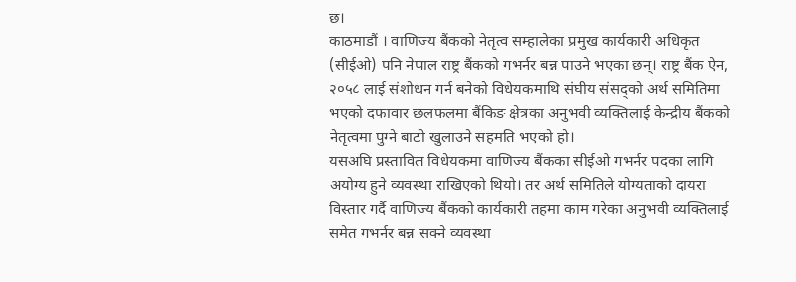छ।
काठमाडौं । वाणिज्य बैंकको नेतृत्व सम्हालेका प्रमुख कार्यकारी अधिकृत (सीईओ) पनि नेपाल राष्ट्र बैंकको गभर्नर बन्न पाउने भएका छन्। राष्ट्र बैंक ऐन, २०५८ लाई संशोधन गर्न बनेको विधेयकमाथि संघीय संसद्को अर्थ समितिमा भएको दफावार छलफलमा बैंकिङ क्षेत्रका अनुभवी व्यक्तिलाई केन्द्रीय बैंकको नेतृत्वमा पुग्ने बाटो खुलाउने सहमति भएको हो।
यसअघि प्रस्तावित विधेयकमा वाणिज्य बैंकका सीईओ गभर्नर पदका लागि अयोग्य हुने व्यवस्था राखिएको थियो। तर अर्थ समितिले योग्यताको दायरा विस्तार गर्दै वाणिज्य बैंकको कार्यकारी तहमा काम गरेका अनुभवी व्यक्तिलाई समेत गभर्नर बन्न सक्ने व्यवस्था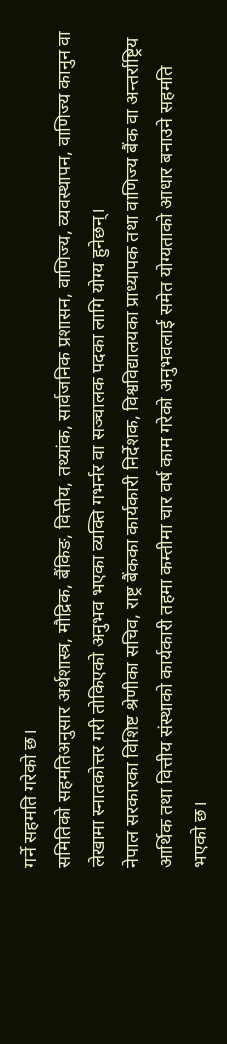गर्ने सहमति गरेको छ।
समितिको सहमतिअनुसार अर्थशास्त्र, मौद्रिक, बैंकिङ, वित्तीय, तथ्यांक, सार्वजनिक प्रशासन, वाणिज्य, व्यवस्थापन, वाणिज्य कानुन वा लेखामा स्नातकोत्तर गरी तोकिएको अनुभव भएका व्यक्ति गभर्नर वा सञ्चालक पदका लागि योग्य हुनेछन्।
नेपाल सरकारका विशिष्ट श्रेणीका सचिव, राष्ट्र बैंकका कार्यकारी निर्देशक, विश्वविद्यालयका प्राध्यापक तथा वाणिज्य बैंक वा अन्तर्राष्ट्रिय आर्थिक तथा वित्तीय संस्थाको कार्यकारी तहमा कम्तीमा चार वर्ष काम गरेको अनुभवलाई समेत योग्यताको आधार बनाउने सहमति भएको छ।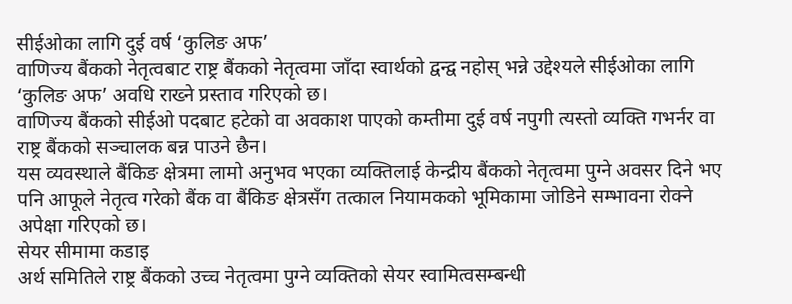सीईओका लागि दुई वर्ष ‘कुलिङ अफ’
वाणिज्य बैंकको नेतृत्वबाट राष्ट्र बैंकको नेतृत्वमा जाँदा स्वार्थको द्वन्द्व नहोस् भन्ने उद्देश्यले सीईओका लागि ‘कुलिङ अफ’ अवधि राख्ने प्रस्ताव गरिएको छ।
वाणिज्य बैंकको सीईओ पदबाट हटेको वा अवकाश पाएको कम्तीमा दुई वर्ष नपुगी त्यस्तो व्यक्ति गभर्नर वा राष्ट्र बैंकको सञ्चालक बन्न पाउने छैन।
यस व्यवस्थाले बैंकिङ क्षेत्रमा लामो अनुभव भएका व्यक्तिलाई केन्द्रीय बैंकको नेतृत्वमा पुग्ने अवसर दिने भए पनि आफूले नेतृत्व गरेको बैंक वा बैंकिङ क्षेत्रसँग तत्काल नियामकको भूमिकामा जोडिने सम्भावना रोक्ने अपेक्षा गरिएको छ।
सेयर सीमामा कडाइ
अर्थ समितिले राष्ट्र बैंकको उच्च नेतृत्वमा पुग्ने व्यक्तिको सेयर स्वामित्वसम्बन्धी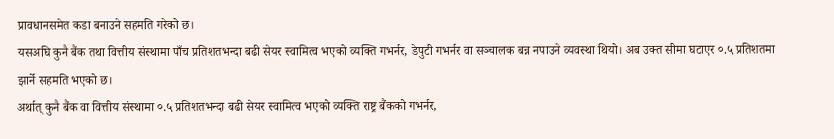प्रावधानसमेत कडा बनाउने सहमति गरेको छ।
यसअघि कुनै बैंक तथा वित्तीय संस्थामा पाँच प्रतिशतभन्दा बढी सेयर स्वामित्व भएको व्यक्ति गभर्नर, डेपुटी गभर्नर वा सञ्चालक बन्न नपाउने व्यवस्था थियो। अब उक्त सीमा घटाएर ०.५ प्रतिशतमा झार्ने सहमति भएको छ।
अर्थात् कुनै बैंक वा वित्तीय संस्थामा ०.५ प्रतिशतभन्दा बढी सेयर स्वामित्व भएको व्यक्ति राष्ट्र बैंकको गभर्नर,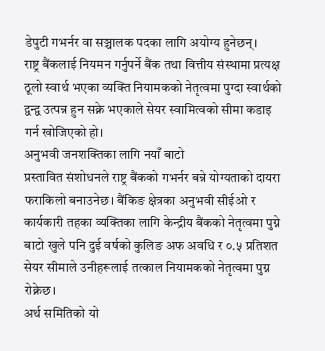डेपुटी गभर्नर वा सञ्चालक पदका लागि अयोग्य हुनेछन्।
राष्ट्र बैंकलाई नियमन गर्नुपर्ने बैंक तथा वित्तीय संस्थामा प्रत्यक्ष ठूलो स्वार्थ भएका व्यक्ति नियामकको नेतृत्वमा पुग्दा स्वार्थको द्वन्द्व उत्पन्न हुन सक्ने भएकाले सेयर स्वामित्वको सीमा कडाइ गर्न खोजिएको हो।
अनुभवी जनशक्तिका लागि नयाँ बाटो
प्रस्तावित संशोधनले राष्ट्र बैंकको गभर्नर बन्ने योग्यताको दायरा फराकिलो बनाउनेछ। बैंकिङ क्षेत्रका अनुभवी सीईओ र कार्यकारी तहका व्यक्तिका लागि केन्द्रीय बैंकको नेतृत्वमा पुग्ने बाटो खुले पनि दुई वर्षको कुलिङ अफ अवधि र ०.५ प्रतिशत सेयर सीमाले उनीहरूलाई तत्काल नियामकको नेतृत्वमा पुग्न रोक्नेछ।
अर्थ समितिको यो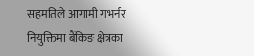सहमतिले आगामी गभर्नर नियुक्तिमा बैंकिङ क्षेत्रका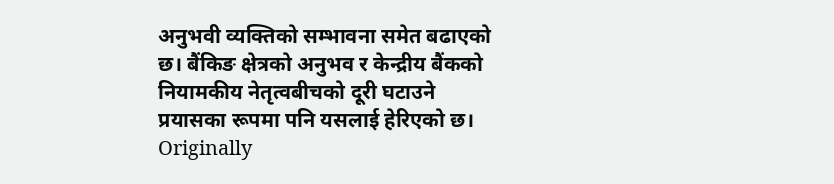अनुभवी व्यक्तिको सम्भावना समेत बढाएको छ। बैंकिङ क्षेत्रको अनुभव र केन्द्रीय बैंकको नियामकीय नेतृत्वबीचको दूरी घटाउने प्रयासका रूपमा पनि यसलाई हेरिएको छ।
Originally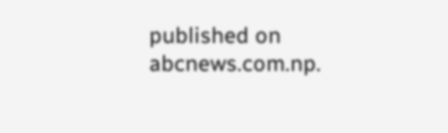published on abcnews.com.np.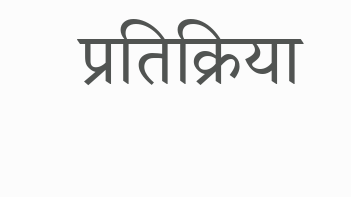प्रतिक्रिया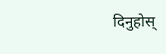दिनुहोस्